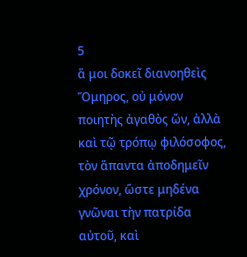5
ἅ μοι δοκεῖ διανοηθεὶς Ὅμηρος, οὐ μόνον ποιητὴς ἀγαθὸς ὤν, ἀλλὰ καὶ τῷ τρόπῳ φιλόσοφος, τὸν ἅπαντα ἀποδημεῖν χρόνον, ὥστε μηδένα γνῶναι τὴν πατρίδα αὐτοῦ, καὶ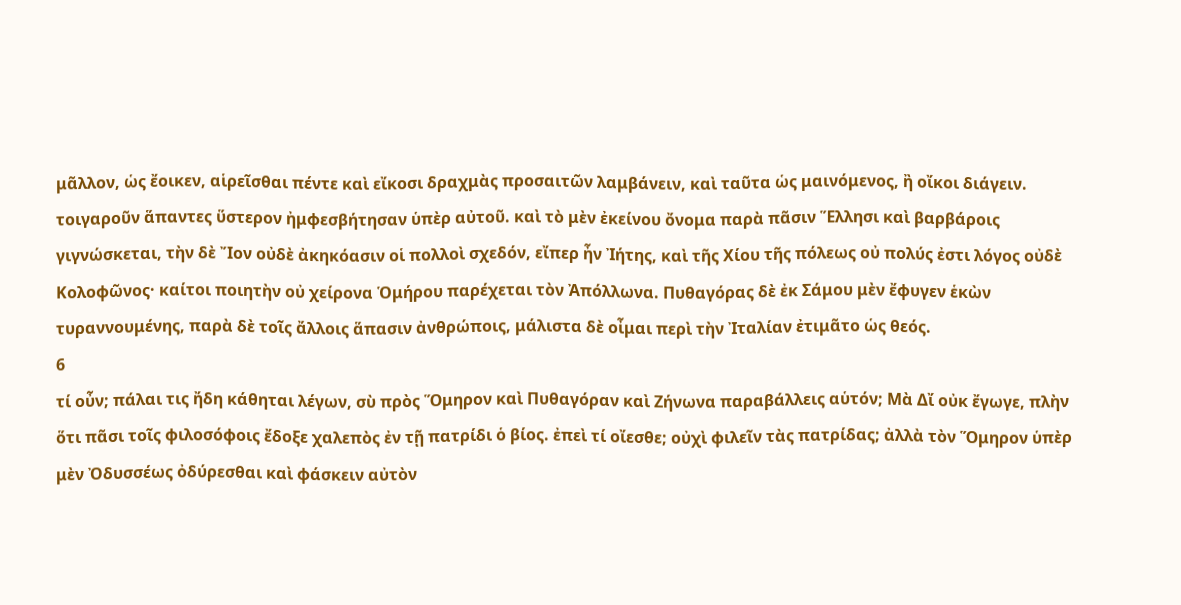μᾶλλον, ὡς ἔοικεν, αἱρεῖσθαι πέντε καὶ εἴκοσι δραχμὰς προσαιτῶν λαμβάνειν, καὶ ταῦτα ὡς μαινόμενος, ἢ οἴκοι διάγειν. τοιγαροῦν ἅπαντες ὕστερον ἠμφεσβήτησαν ὑπὲρ αὐτοῦ. καὶ τὸ μὲν ἐκείνου ὄνομα παρὰ πᾶσιν Ἕλλησι καὶ βαρβάροις γιγνώσκεται, τὴν δὲ Ἴον οὐδὲ ἀκηκόασιν οἱ πολλοὶ σχεδόν, εἴπερ ἦν Ἰήτης, καὶ τῆς Χίου τῆς πόλεως οὐ πολύς ἐστι λόγος οὐδὲ Κολοφῶνος· καίτοι ποιητὴν οὐ χείρονα Ὁμήρου παρέχεται τὸν Ἀπόλλωνα. Πυθαγόρας δὲ ἐκ Σάμου μὲν ἔφυγεν ἑκὼν τυραννουμένης, παρὰ δὲ τοῖς ἄλλοις ἅπασιν ἀνθρώποις, μάλιστα δὲ οἶμαι περὶ τὴν Ἰταλίαν ἐτιμᾶτο ὡς θεός.
6
τί οὖν; πάλαι τις ἤδη κάθηται λέγων, σὺ πρὸς Ὅμηρον καὶ Πυθαγόραν καὶ Ζήνωνα παραβάλλεις αὑτόν; Μὰ Δἴ οὐκ ἔγωγε, πλὴν ὅτι πᾶσι τοῖς φιλοσόφοις ἔδοξε χαλεπὸς ἐν τῇ πατρίδι ὁ βίος. ἐπεὶ τί οἴεσθε; οὐχὶ φιλεῖν τὰς πατρίδας; ἀλλὰ τὸν Ὅμηρον ὑπὲρ μὲν Ὀδυσσέως ὀδύρεσθαι καὶ φάσκειν αὐτὸν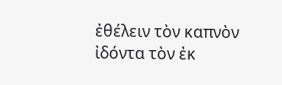ἐθέλειν τὸν καπνὸν ἰδόντα τὸν ἐκ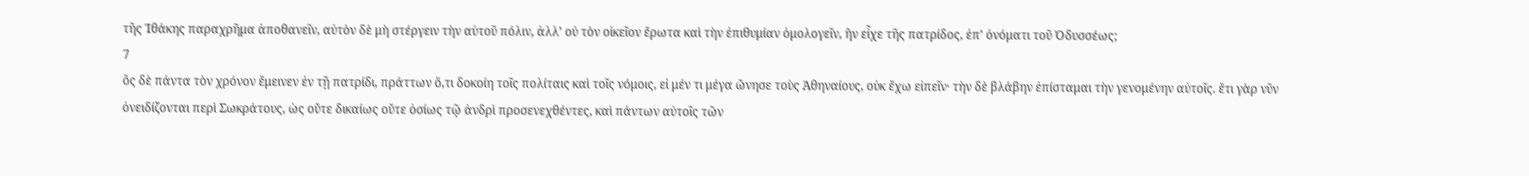τῆς Ἰθάκης παραχρῆμα ἀποθανεῖν, αὐτὸν δὲ μὴ στέργειν τὴν αὑτοῦ πόλιν, ἀλλ’ οὐ τὸν οἰκεῖον ἔρωτα καὶ τὴν ἐπιθυμίαν ὁμολογεῖν, ἣν εἶχε τῆς πατρίδος, ἐπ’ ὀνόματι τοῦ Ὀδυσσέως;
7
ὃς δὲ πάντα τὸν χρόνον ἔμεινεν ἐν τῇ πατρίδι, πράττων ὅ,τι δοκοίη τοῖς πολίταις καὶ τοῖς νόμοις, εἰ μέν τι μέγα ὤνησε τοὺς Ἀθηναίους, οὐκ ἔχω εἰπεῖν· τὴν δὲ βλάβην ἐπίσταμαι τὴν γενομένην αὐτοῖς. ἔτι γὰρ νῦν ὀνειδίζονται περὶ Σωκράτους, ὡς οὔτε δικαίως οὔτε ὁσίως τῷ ἀνδρὶ προσενεχθέντες, καὶ πάντων αὐτοῖς τῶν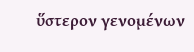ὕστερον γενομένων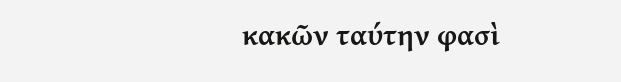κακῶν ταύτην φασὶ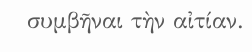συμβῆναι τὴν αἰτίαν.